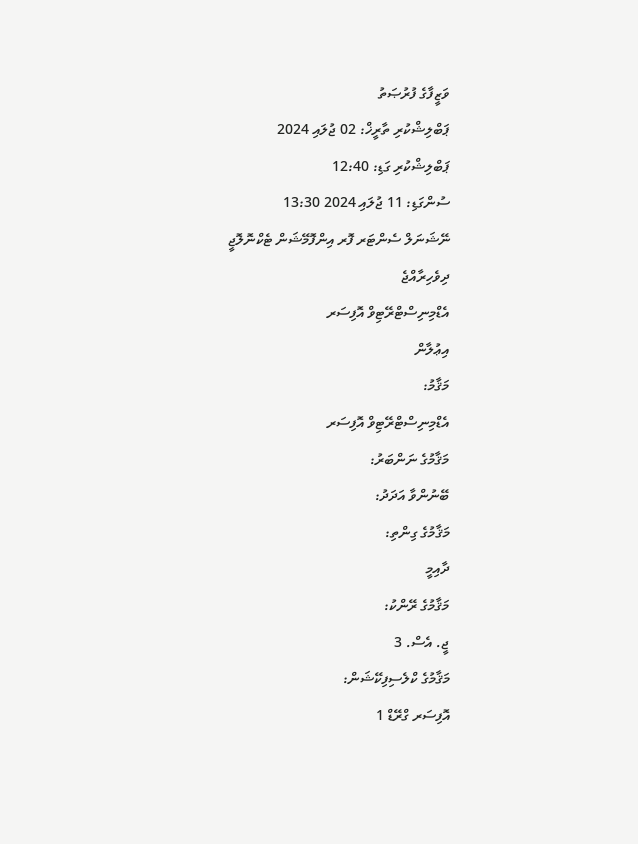ވަޒީފާގެ ފުރުޞަތު
ޕަބްލިޝްކުރި ތާރީޚް: 02 ޖުލައި 2024
ޕަބްލިޝްކުރި ގަޑި: 12:40
ސުންގަޑި: 11 ޖުލައި 2024 13:30
ނޭޝަނަލް ސެންޓަރ ފޮރ އިންފޮމޭޝަން ޓެކްނޮލޮޖީ
ދިވެހިރާއްޖެ
އެޑްމިނިސްޓްރޭޓިވް އޮފިސަރ
އިޢުލާން
މަޤާމު:
އެޑްމިނިސްޓްރޭޓިވް އޮފިސަރ
މަޤާމުގެ ނަންބަރު:
ބޭނުންވާ އަދަދު:
މަޤާމުގެ ގިންތި:
ދާއިމީ
މަޤާމުގެ ރޭންކު:
ޖީ. އެސް. 3
މަޤާމުގެ ކްލެސިފިކޭޝަން:
އޮފިސަރ ގްރޭޑް 1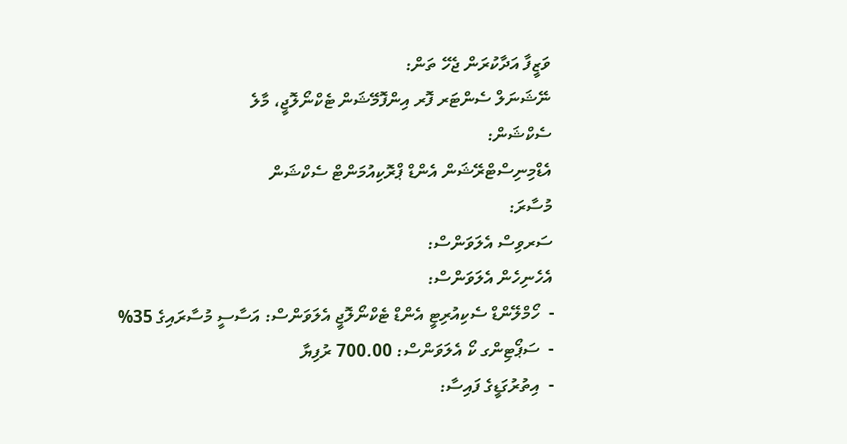ވަޒީފާ އަދާކުރަން ޖެހޭ ތަން:
ނޭޝަނަލް ސެންޓަރ ފޮރ އިންފޮމޭޝަން ޓެކްނޯލޮޖީ، މާލެ
ސެކްޝަން:
އެޑްމިނިސްޓްރޭޝަން އެންޑް ޕްރޮކިއުމަންޓް ސެކްޝަން
މުސާރަ:
ސަރވިސް އެލަވަންސް:
އެހެނިހެން އެލަވަންސް:
-  ހޯމްލޭންޑް ސެކިއުރިޓީ އެންޑް ޓެކްނޯލޮޖީ އެލަވަންސް: އަސާސީ މުސާރައިގެ 35%
-  ސަޕޯޓިންގ ކޯ އެލަވަންސް: 700.00 ރުފިޔާ
-  އިތުރުގަޑީގެ ފައިސާ: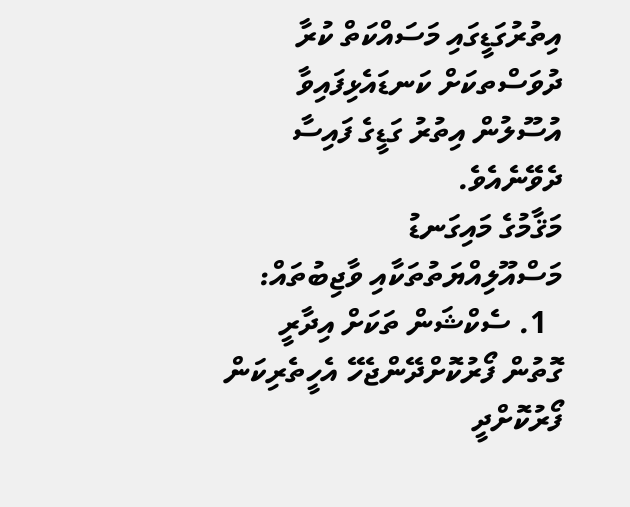އިތުރުގަޑީގައި މަސައްކަތް ކުރާ ދުވަސްތކަށް ކަނޑައެޅިފައިވާ އުސޫލުން އިތުރު ގަޑީގެ ފައިސާ ދެވޭނެއެވެ.
މަޤާމުގެ މައިގަނޑު މަސްއޫލިއްޔަތުތަކާއި ވާޖިބުތައް:
  1. ސެކްޝަން ތަކަށް އިދާރީ ގޮތުން ފޯރުކޮށްދޭންޖެހޭ އެހީތެރިކަން ފޯރުކޮށްދީ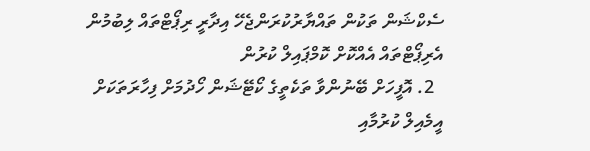ސެކްޝަން ތަކުން ތައްޔާރުކުރަންޖެހޭ އިދާރީ ރިޕޯޓްތައް ލިބުމުން އެރިޕޯޓްތައް އެއްކޮށް ކޮމްޕައިލް ކުރުން
  2. އޮފީހަށް ބޭނުންވާ ތަކެތީގެ ކޯޓޭޝަން ހޯދުމަށް ފިހާރަތަކަށް އީމެއިލް ކުރުމާއި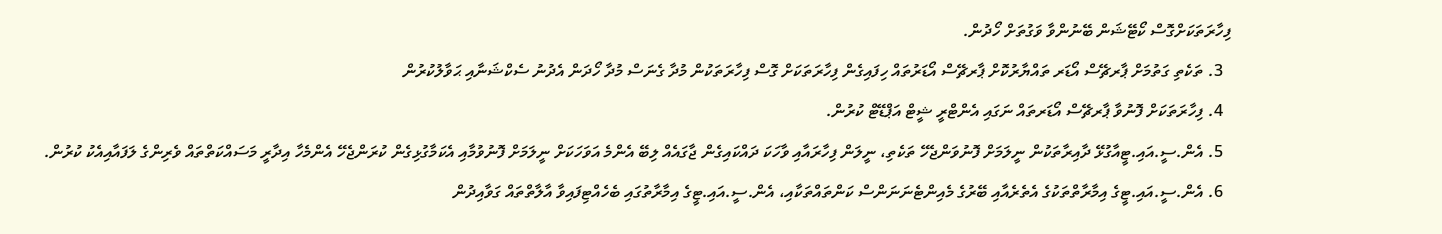ފިހާރަތަކަށްގޮސް ކޯޓޭޝަން ބޭނުންވާ ވަގުތަށް ހޯދުން.
  3. ތަކެތި ގަތުމަށް ޕާރޗޭސް އޯޑަރ ތައްޔާރުކޮށް ޕާރޗޭސް އޯޑަރުތައް ހިފައިގެން ފިހާރަތަކަށް ގޮސް ފިހާރަތަކުން މުދާ ގެނަސް މުދާ ހޯދަން އެދުނު ސެކްޝަނާއި ޙަވާލުކުރުން
  4. ފިހާރަތަކަށް ފޮނުވާ ޕާރޗޭސް އޯޑަރތައް ނަގައި އެންޓްރީ ޝީޓް އަޕްޑޭޓް ކުރުން.
  5. އެން.ސީ.އައި.ޓީއާގުޅޭ ދާއިރާތަކުން ނީލަމަށް ފޮނުވަންޖެހޭ ތަކެތި، ނީލަން ފިހާރައާއި ވާހަކަ ދައްކައިގެން ޖާގައެއް ލިބޭ އެންމެ އަވަހަކަށް ނީލަމަށް ފޮނުވުމާއި އެކަމާގުޅިގެން ކުރަންޖެހޭ އެންމެހާ އިދާރީ މަސައްކަތްތައް ވެރިންގެ ލަފައާއިއެކު ކުރުން.
  6. އެން.ސީ.އައި.ޓީގެ އިމާރާތްތަކުގެ އެތެރެއާއި ބޭރުގެ މެއިންޓެނަނަންސް ކަންތައްތަކާއި، އެން.ސީ.އައި.ޓީގެ އިމާރާތުގައި ބެހެއްޓިފައިވާ އާލާތްތައް ގަވާއިދުން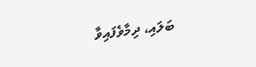ބަލައި، ދިމާވެފައިވާ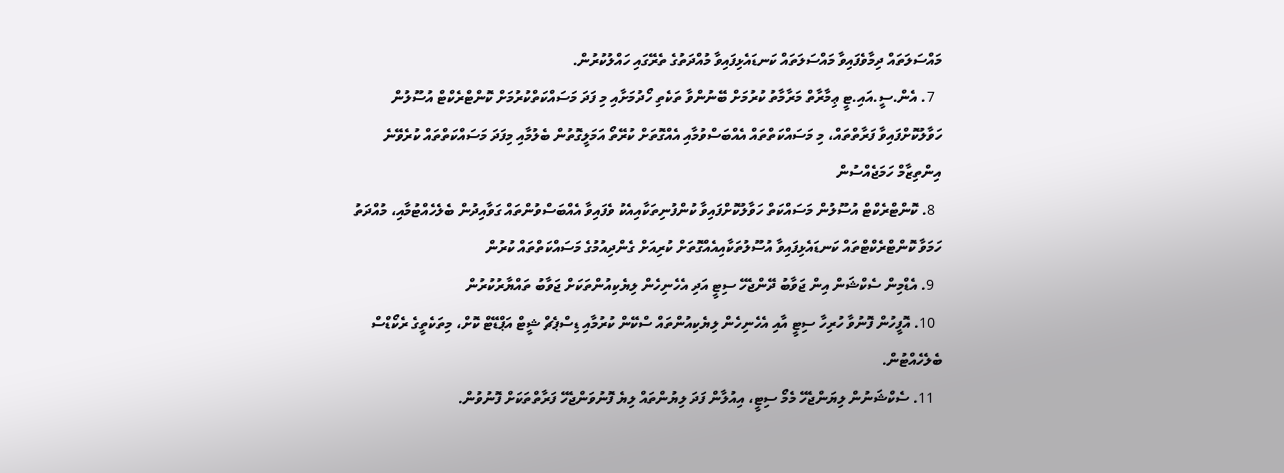މައްސަލަތައް ދިމާވެފައިވާ މައްސަލަތައް ކަނޑައެޅިފައިވާ މުއްދަތުގެ ތެރޭގައި ހައްލުކުރުން.
  7. އެން.ސީ.އައި.ޓީ ޢިމާރާތް މަރާމާތު ކުރުމަށް ބޭނުންވާ ތަކެތި ހޯދުމަށާއި މި ފަދަ މަސައްކަތްކުރުމަށް ކޮންޓްރެކްޓް އުސޫލުން ހަވާލުކޮށްފައިވާ ފަރާތްތައް، މި މަސައްކަތްތައް އެއްބަސްވުމާއި އެއްގޮތަށް ކުރޭތޯ އަމަލީގޮތުން ބެލުމާއި މިފަދަ މަސައްކަތްތައް ކުރެވޭނެ އިންތިޒާމް ހަމަޖެއްސުން
  8. ކޮންޓްރެކްޓް އުސޫލުން މަސައްކަތް ހަވާލުކޮށްފައިވާ ކުންފުނިތަކާއިއެކު ވެފައިވާ އެއްބަސްވުންތައް ގަވާއިދުން ބެލެހެއްޓުމާއި، މުއްދަތު ހަމަވާ ކޮންޓްރެކްޓްތައް ކަނޑައެޅިފައިވާ އުސޫލުތަކާއިއެއްގޮތަށް ކުރިއަށް ގެންދިއުމުގެ މަސައްކަތްތައް ކުރުން
  9. އެޑްމިން ސެކްޝަން އިން ޖަވާބު ދޭންޖެހޭ ސިޓީ އަދި އެހެނިހެން ލިޔެކިއުންތަކަށް ޖަވާބު ތައްޔާރުކުރުން
  10. އޮފީހުން ފޮނުވާ ހުރިހާ ސިޓީ އާއި އެހެނިހެން ލިޔެކިއުންތައް ސްކޭން ކުރުމާއި ޑިސްޕެޗް ޝީޓް އަޕްޑޭޓް ކޮށް، މިތަކެތީގެ ރެކޯޑްސް ބެލެހެއްޓުން.
  11. ސެކްޝަނުން ލިޔަންޖެހޭ މެމޯ ސިޓީ، އިއުލާން ފަދަ ލިޔުންތައް ލިޔެ ފޮނުވަންޖެހޭ ފަރާތްތަކަށް ފޮނުވުން.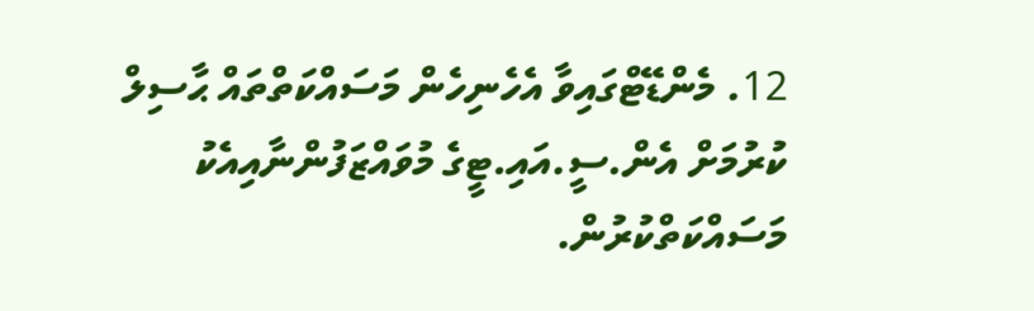12. މެންޑޭޓްގައިވާ އެހެނިހެން މަސައްކަތްތައް ޙާސިލް ކުރުމަށް އެން.ސީ.އައި.ޓީގެ މުވައްޒަފުންނާއިއެކު މަސައްކަތްކުރުން.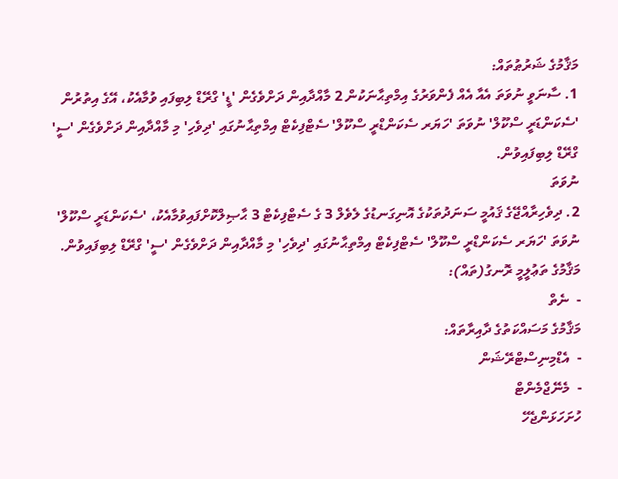މަޤާމުގެ ޝަރުޠުތައް:
1. ސާނަވީ ނުވަތަ އެއާ އެއް ފެންވަރުގެ އިމްތިޙާނަކުން 2 މާއްދާއިން ދަށްވެގެން 'ޑީ' ގްރޭޑް ލިބިފައި ވުމާއެކު، އޭގެ އިތުރުން 'ސެކަންޑަރީ ސްކޫލް' ނުވަތަ 'ހަޔަރ ސެކަންޑްރީ ސްކޫލް' ސެޓްފިކެޓް އިމްތިޙާނުގައި 'ދިވެހި' މި މާއްދާއިން ދަށްވެގެން 'ސީ' ގްރޭޑް ލިބިފައިވުން.
ނުވަތަ
2. ދިވެހިރާއްޖޭގެ ޤައުމީ ސަނަދުތަކުގެ އޮނިގަނޑުގެ ލެވެލް 3 ގެ ސެޓްފިކެޓް 3 ޙާޞިލްކޮށްފައިވުމާއެކު، 'ސެކަންޑަރީ ސްކޫލް' ނުވަތަ 'ހަޔަރ ސެކަންޑްރީ ސްކޫލް' ސެޓްފިކެޓް އިމްތިޙާނުގައި 'ދިވެހި' މި މާއްދާއިން ދަށްވެގެން 'ސީ' ގްރޭޑް ލިބިފައިވުން.
މަޤާމުގެ ތަޢުލީމީ ރޮނގު(ތައް):
-  ނެތް
މަޤާމުގެ މަސައްކަތުގެ ދާއިރާތައް:
-  އެޑްމިނިސްޓްރޭޝަން
-  މެނޭޖްމެންޓް
ހުށަހަޅަންޖެހޭ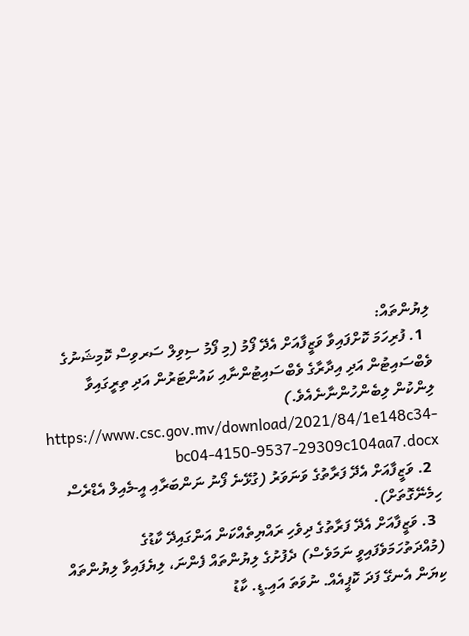ލިޔުންތައް:
  1. ފުރިހަމަ ކޮށްފައިވާ ވަޒީފާއަށް އެދޭ ފޯމު (މި ފޯމު ސިވިލް ސަރވިސް ކޮމިޝަނުގެ ވެބްސައިޓުން އަދި އިދާރާގެ ވެބްސައިޓުންނާއި ކައުންޓަރުން އަދި ތިރީގައިވާ ލިންކުން ލިބެންހުންނާނެއެވެ.)  https://www.csc.gov.mv/download/2021/84/1e148c34-bc04-4150-9537-29309c104aa7.docx
  2. ވަޒީފާއަށް އެދޭ ފަރާތުގެ ވަނަވަރު (ގުޅޭނެ ފޯނު ނަންބަރާއި އީ-މެއިލް އެޑްރެސް ހިމެނޭގޮތަށް).
  3. ވަޒީފާއަށް އެދޭ ފަރާތުގެ ދިވެހި ރައްޔިތެއްކަން އަންގައިދޭ ކާޑުގެ (މުއްދަތުހަމަވެފައިވީ ނަމަވެސް) ދެފުށުގެ ލިޔުންތައް ފެންނަ، ލިޔެފައިވާ ލިޔުންތައް ކިޔަން އެނގޭ ފަދަ ކޮޕީއެއް. ނުވަތަ އައި.ޑީ. ކާޑު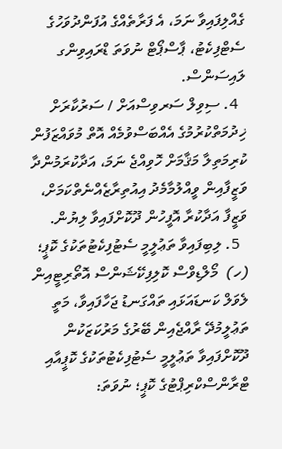ގެއްލިފައިވާ ނަމަ، އެ ފަރާތެއްގެ އުފަންދުވަހުގެ ސެޓްފިކެޓު، ޕާސްޕޯޓް ނުވަތަ ޑްރައިވިންގ ލައިސަންސް.
  4. ސިވިލް ސަރވިސްއަށް / ސަރުކާރަށް ޚިދުމަތްކުރުމުގެ އެއްބަސްވުމެއް އޮތް މުވައްޒަފުން ކުރިމަތިލާ މަޤާމަށް ހޮވިއްޖެ ނަމަ، އަދާކުރަމުންދާ ވަޒީފާއިން ވީއްލުމާމެދު އިއުތިރާޒެއްނެތްކަމަށް، ވަޒީފާ އަދާކުރާ އޮފީހުން ދޫކޮށްފައިވާ ލިޔުން.
  5. ލިބިފައިވާ ތަޢުލީމީ ސެޓުފިކެޓުތަކުގެ ކޮޕީ؛
(ހ)  މޯލްޑިވްސް ކޮލިފިކޭޝަންސް އޮތޯރިޓީއިން ލެވަލް ކަނޑައަޅައި ތައްގަނޑު ޖަހާފައިވާ، މަތީ ތަޢުލީމުދޭ ރާއްޖެއިން ބޭރުގެ މަރުކަޒަކުން ދޫކޮށްފައިވާ ތަޢުލީމީ ސެޓުފިކެޓުތަކުގެ ކޮޕީއާއި ޓްރާންސްކްރިޕްޓުގެ ކޮޕީ؛ ނުވަތަ: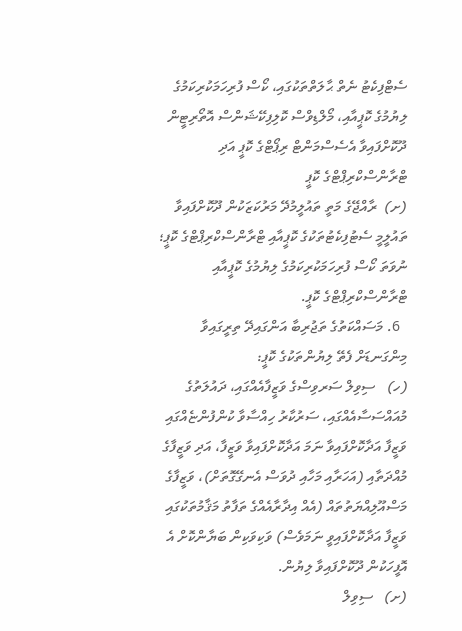ސެޓްފިކެޓު ނެތް ޙާލަތްތަކުގައި، ކޯސް ފުރިހަމަކުރިކަމުގެ ލިޔުމުގެ ކޮޕީއާއި، މޯލްޑިވްސް ކޮލިފިކޭޝަންސް އޮތޯރިޓީން ދޫކޮށްފައިވާ އެސެސްމަންޓް ރިޕޯޓްގެ ކޮޕީ އަދި ޓްރާންސްކްރިޕްޓްގެ ކޮޕީ
(ށ)  ރާއްޖޭގެ މަތީ ތައުލީމުދޭ މަރުކަޒަކުން ދޫކޮށްފައިވާ ތައުލީމީ ސެޓުފިކެޓުތަކުގެ ކޮޕީއާއި ޓްރާންސްކްރިޕްޓްގެ ކޮޕީ؛ ނުވަތަ ކޯސް ފުރިހަމަކުރިކަމުގެ ލިޔުމުގެ ކޮޕީއާއި ޓްރާންސްކްރިޕްޓްގެ ކޮޕީ.
  6. މަސައްކަތުގެ ތަޖުރިބާ އަންގައިދޭ ތިރީގައިވާ މިންގަނޑަށް ފެތޭ ލިޔުންތަކުގެ ކޮޕީ:
(ހ)   ސިވިލް ސަރވިސްގެ ވަޒީފާއެއްގައި، ދައުލަތުގެ މުއައްސަސާއެއްގައި، ސަރުކާރު ހިއްސާވާ ކުންފުންޏެއްގައި ވަޒީފާ އަދާކޮށްފައިވާ ނަމަ އަދާކޮށްފައިވާ ވަޒީފާ، އަދި ވަޒީފާގެ މުއްދަތާއި (އަހަރާއި މަހާއި ދުވަސް އެނގޭގޮތަށް)، ވަޒީފާގެ މަސްއޫލިއްޔަތުތައް (އެއް އިދާރާއެއްގެ ތަފާތު މަޤާމުތަކުގައި ވަޒީފާ އަދާކޮށްފައިވީ ނަމަވެސް) ވަކިވަކިން ބަޔާންކޮށް އެ އޮފީހަކުން ދޫކޮށްފައިވާ ލިޔުން.
(ށ)   ސިވިލް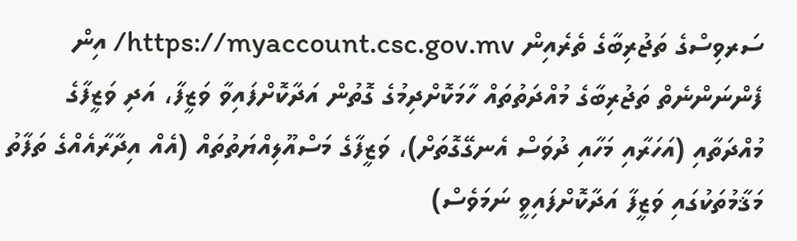ސަރވިސްގެ ތަޖުރިބާގެ ތެރެއިން https://myaccount.csc.gov.mv/ އިން ފެންނަންނެތް ތަޖުރިބާގެ މުއްދަތުތައް ހާމަކޮށްދިމުގެ ގޮތުން އަދާކޮށްފައިވާ ވަޒީފާ، އަދި ވަޒީފާގެ މުއްދަތާއި (އަހަރާއި މަހާއި ދުވަސް އެނގޭގޮތަށް)، ވަޒީފާގެ މަސްއޫލިއްޔަތުތައް (އެއް އިދާރާއެއްގެ ތަފާތު މަޤާމުތަކުގައި ވަޒީފާ އަދާކޮށްފައިވީ ނަމަވެސް)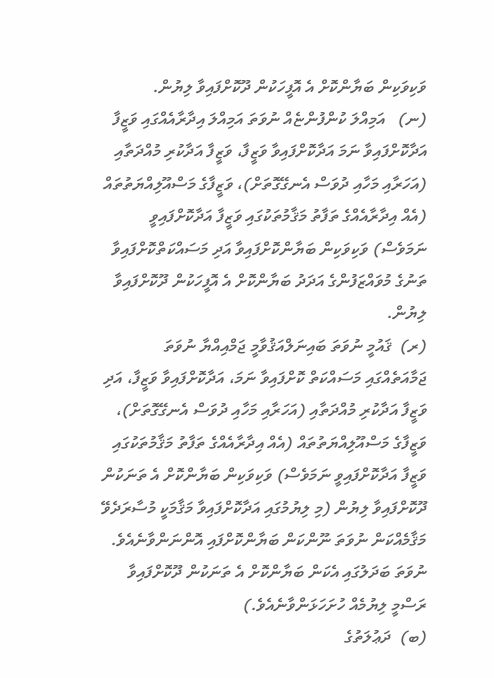ވަކިވަކިން ބަޔާންކޮށް އެ އޮފީހަކުން ދޫކޮށްފައިވާ ލިޔުން.
(ނ)   އަމިއްލަ ކުންފުންޏެއް ނުވަތަ އަމިއްލަ އިދާރާއެއްގައި ވަޒީފާ އަދާކޮށްފައިވާ ނަމަ އަދާކޮށްފައިވާ ވަޒީފާ، ވަޒީފާ އަދާކުރި މުއްދަތާއި (އަހަރާއި މަހާއި ދުވަސް އެނގޭގޮތަށް)، ވަޒީފާގެ މަސްއޫލިއްޔަތުތައް (އެއް އިދާރާއެއްގެ ތަފާތު މަޤާމުތަކުގައި ވަޒީފާ އަދާކޮށްފައިވީ ނަމަވެސް) ވަކިވަކިން ބަޔާންކޮށްފައިވާ އަދި މަސައްކަތްކޮށްފައިވާ ތަނުގެ މުވައްޒަފުންގެ އަދަދު ބަޔާންކޮށް އެ އޮފީހަކުން ދޫކޮށްފައިވާ ލިޔުން.
(ރ)  ޤައުމީ ނުވަތަ ބައިނަލްއަޤުވާމީ ޖަމްއިއްޔާ ނުވަތަ ޖަމާއަތެއްގައި މަސައްކަތް ކޮށްފައިވާ ނަމަ، އަދާކޮށްފައިވާ ވަޒީފާ، އަދި ވަޒީފާ އަދާކުރި މުއްދަތާއި (އަހަރާއި މަހާއި ދުވަސް އެނގޭގޮތަށް)، ވަޒީފާގެ މަސްއޫލިއްޔަތުތައް (އެއް އިދާރާއެއްގެ ތަފާތު މަޤާމުތަކުގައި ވަޒީފާ އަދާކޮށްފައިވީ ނަމަވެސް) ވަކިވަކިން ބަޔާންކޮށް އެ ތަނަކުން ދޫކޮށްފައިވާ ލިޔުން (މި ލިޔުމުގައި އަދާކޮށްފައިވާ މަޤާމަކީ މުސާރަދެވޭ މަޤާމެއްކަން ނުވަތަ ނޫންކަން ބަޔާންކޮށްފައި އޮންނަންވާނެއެވެ. ނުވަތަ ބަދަލުގައި އެކަން ބަޔާންކޮށް އެ ތަނަކުން ދޫކޮށްފައިވާ ރަސްމީ ލިޔުމެއް ހުށަހަޅަންވާނެއެވެ.)
(ބ)  ދަޢުލަތުގެ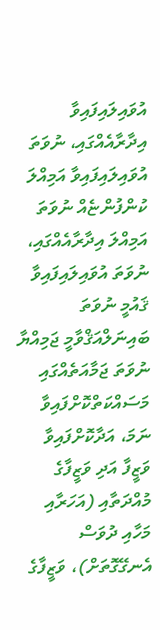އުވައިލައިފައިވާ އިދާރާއެއްގައި، ނުވަތަ އުވައިލައިފައިވާ އަމިއްލަ ކުންފުންޏެއް ނުވަތަ އަމިއްލަ އިދާރާއެއްގައި، ނުވަތަ އުވައިލައިފައިވާ ޤައުމީ ނުވަތަ ބައިނަލްއަޤްވާމީ ޖަމިއްޔާ ނުވަތަ ޖަމާއަތެއްގައި މަސައްކަތްކޮށްފައިވާ ނަމަ، އަދާކޮށްފައިވާ ވަޒީފާ އަދި ވަޒީފާގެ މުއްދަތާއި (އަހަރާއި މަހާއި ދުވަސް އެނގޭގޮތަށް)، ވަޒީފާގެ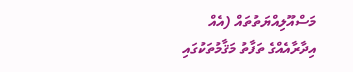މަސްއޫލިއްޔަތުތައް (އެއް އިދާރާއެއްގެ ތަފާތު މަޤާމުތަކުގައި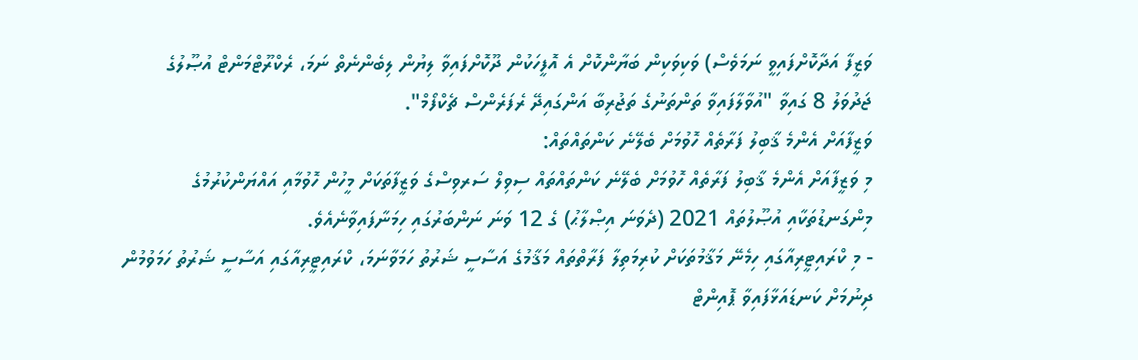ވަޒީފާ އަދާކޮށްފައިވީ ނަމަވެސް) ވަކިވަކިން ބަޔާންކޮށް އެ އޮފީހަކުން ދޫކޮށްފައިވާ ލިޔުން ލިބެންނެތް ނަމަ، ރެކްރޫޓްމަންޓް އުޞޫލުގެ ޖަދުވަލު 8 ގައިވާ "އުވާލާފައިވާ ތަންތަނުގެ ތަޖުރިބާ އަންގައިދޭ ރެފަރެންސް ޗެކްފޯމް".
ވަޒީފާއަށް އެންމެ ޤާބިލު ފަރާތެއް ހޮވުމަށް ބެލޭނެ ކަންތައްތައް:
މި ވަޒީފާއަށް އެންމެ ޤާބިލު ފަރާތެއް ހޮވުމަށް ބެލޭނެ ކަންތައްތައް ސިވިލް ސަރވިސްގެ ވަޒީފާތަކަށް މީހުން ހޮވުމާއި އައްޔަންކުރުމުގެ މިންގަނޑުތަކާއި އުޞޫލުތައް 2021 (ދެވަނަ އިޞްލާޙު) ގެ 12 ވަނަ ނަންބަރުގައި ހިމަނާފައިވާނެއެވެ.
- މި ކްރައިޓީރިއާގައި ހިމެނޭ މަޤާމުތަކަށް ކުރިމަތިލާ ފަރާތްތައް މަޤާމުގެ އަސާސީ ޝަރުތު ހަމަވާނަމަ، ކްރައިޓީރިއާގައި އަސާސީ ޝަރުތު ހަމަވުމުން ދިނުމަށް ކަނޑައަޅާފައިވާ ޕޮއިންޓް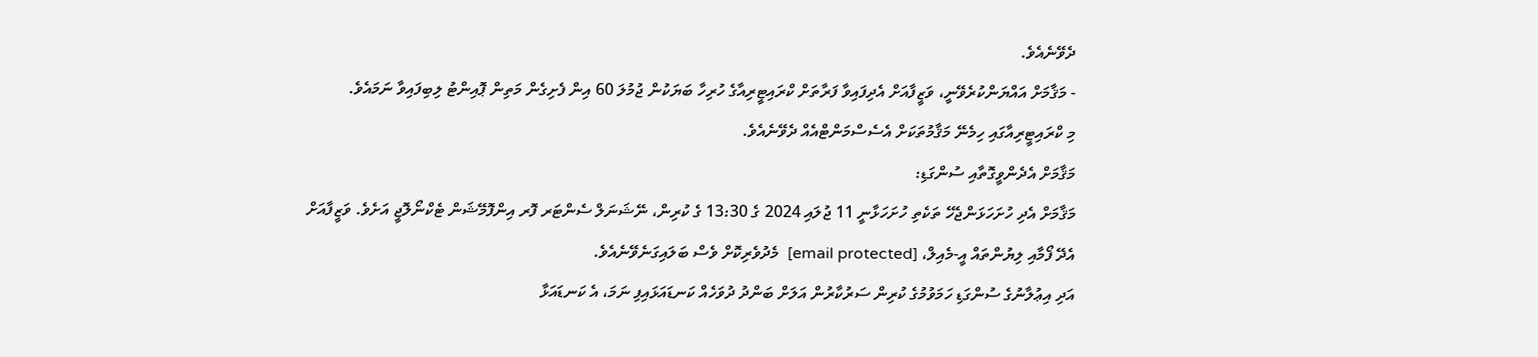ދެވޭނެއެވެ.
- މަޤާމަށް އައްޔަންކުރެވޭނީ، ވަޒީފާއަށް އެދިފައިވާ ފަރާތަށް ކްރައިޓީރިއާގެ ހުރިހާ ބަޔަކުން ޖުމުލަ 60 އިން ފެށިގެން މަތިން ޕޮއިންޓު ލިބިފައިވާ ނަމައެވެ.
މި ކްރައިޓީރިއާގައި ހިމެނޭ މަޤާމުތަކަށް އެސެސްމަންޓްއެއް ދެވޭނެއެވެ.
މަޤާމަށް އެދެންވީގޮތާއި ސުންގަޑި:
މަޤާމަށް އެދި ހުށަހަޅަންޖެހޭ ތަކެތި ހުށަހަޅާނީ 11 ޖުލައި 2024 ގެ 13:30 ގެ ކުރިން، ނޭޝަނަލް ސެންޓަރ ފޮރ އިންފޮމޭޝަން ޓެކްނޯލޮޖީ އަށެވެ. ވަޒީފާއަށް އެދޭ ފޯމާއި ލިޔުންތައް އީ-މެއިލް، [email protected]  މެދުވެރިކޮށް ވެސް ބަލައިގަނެވޭނެއެވެ.
އަދި އިޢުލާނުގެ ސުންގަޑި ހަމަވުމުގެ ކުރިން ސަރުކާރުން އަލަށް ބަންދު ދުވަހެއް ކަނޑައަޅައިފި ނަމަ، އެ ކަނޑައަޅާ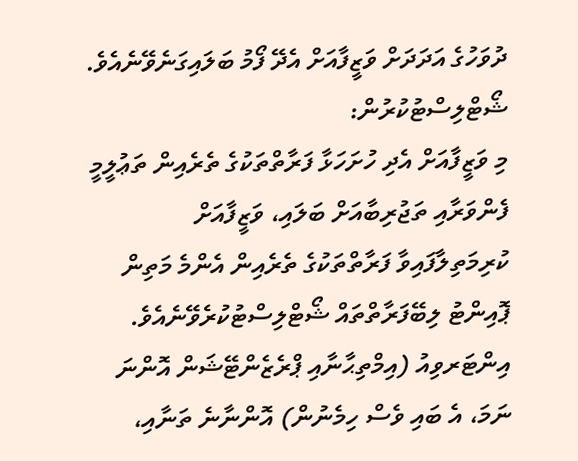ދުވަހުގެ އަދަދަށް ވަޒީފާއަށް އެދޭ ފޯމު ބަލައިގަނެވޭނެއެވެ.
ޝޯޓްލިސްޓުކުރުން:
މި ވަޒީފާއަށް އެދި ހުށަހަޅާ ފަރާތްތަކުގެ ތެރެއިން ތަޢުލީމީ ފެންވަރާއި ތަޖުރިބާއަށް ބަލައި، ވަޒީފާއަށް ކުރިމަތިލާފައިވާ ފަރާތްތަކުގެ ތެރެއިން އެންމެ މަތިން ޕޮއިންޓު ލިބޭފަރާތްތައް ޝޯޓްލިސްޓުކުރެވޭނެއެވެ.
އިންޓަރވިއު (އިމްތިޙާނާއި ޕްރެޒެންޓޭޝަން އޮންނަ ނަމަ، އެ ބައި ވެސް ހިމެނުން) އޮންނާނެ ތަނާއި،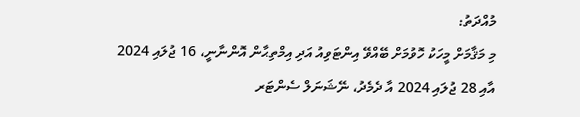މުއްދަތު:
މި މަޤާމަށް މީހަކު ހޮވުމަށް ބޭއްވޭ އިންޓަވިއު އަދި އިމްތިޙާން އޮންނާނީ، 16 ޖުލައި 2024 އާއި 28 ޖުލައި 2024 އާ ދެމެދު، ނޭޝަނަލް ސެންޓަރ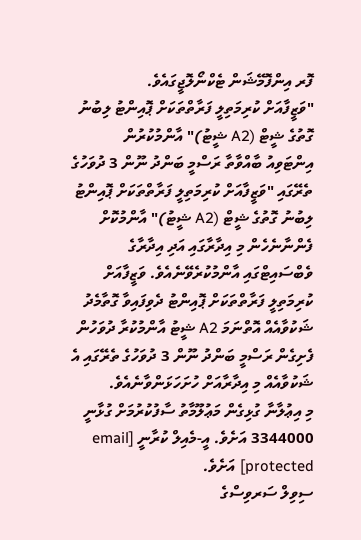ފޮރ އިންފޮމޭޝަން ޓެކްނޯލޮޖީގައެވެ.
"ވަޒީފާއަށް ކުރިމަތިލީ ފަރާތްތަކަށް ޕޮއިންޓު ލިބުނު ގޮތުގެ ޝީޓް (A2 ޝީޓު)" އާންމުކުރުން
އިންޓަވިއު ބާއްވާތާ ރަސްމީ ބަންދު ނޫން 3 ދުވަހުގެ ތެރޭގައި "ވަޒީފާއަށް ކުރިމަތިލީ ފަރާތްތަކަށް ޕޮއިންޓު ލިބުނު ގޮތުގެ ޝީޓް (A2 ޝީޓު)" އާންމުކޮށް ފެންނާނެހެން މި އިދާރާގައި އަދި އިދާރާގެ ވެބްސައިޓްގައި އާންމުކުރެވޭނެއެވެ. ވަޒީފާއަށް ކުރިމަތިލީ ފަރާތްތަކަށް ޕޮއިންޓު ދެވިފައިވާ ގޮތާމެދު ޝަކުވާއެއް އޮތްނަމަ A2 ޝީޓު އާންމުކުރާ ދުވަހުން ފެށިގެން ރަސްމީ ބަންދު ނޫން 3 ދުވަހުގެ ތެރޭގައި އެ ޝަކުވާއެއް މި އިދާރާއަށް ހުށަހަޅަންވާނެއެވެ.
މި އިޢުލާނާ ގުޅިގެން މަޢުލޫމާތު ސާފުކުރުމަށް ގުޅާނީ 3344000 އަށެވެ. އީ-މެއިލް ކުރާނީ [email protected] އަށެވެ.
ސިވިލް ސަރވިސްގެ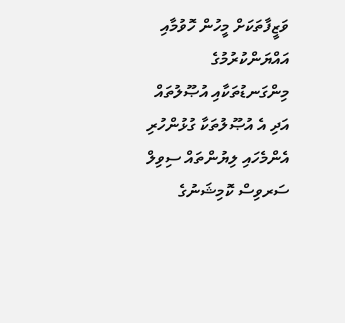ވަޒީފާތަކަށް މީހުން ހޮވުމާއި އައްޔަންކުރުމުގެ މިންގަނޑުތަކާއި އުޞޫލުތައް އަދި އެ އުޞޫލުތަކާ ގުޅުންހުރި އެންމެހައި ލިޔުންތައް ސިވިލް ސަރވިސް ކޮމިޝަނުގެ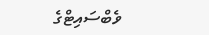ވެބްސައިޓްގެ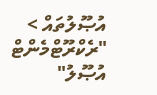އުޞޫލުތައް > "ރެކްރޫޓްމެންޓް އުޞޫލު"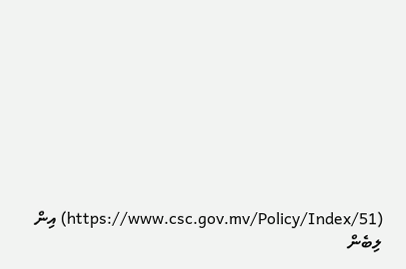(https://www.csc.gov.mv/Policy/Index/51) އިން ލިބެން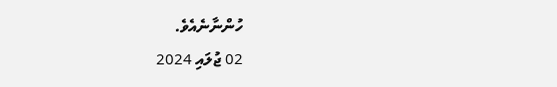ހުންނާނެއެވެ.
02 ޖުލައި 2024